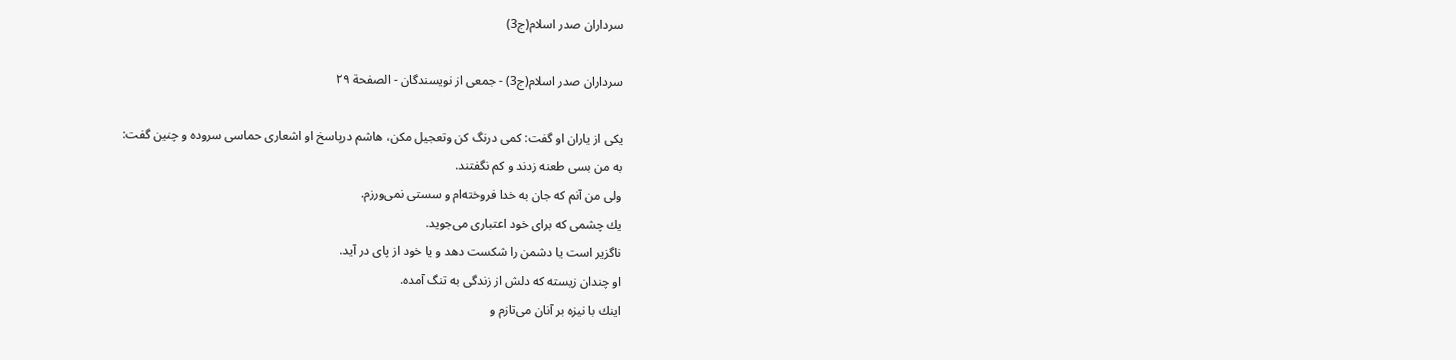سرداران صدر اسلام(ج3)

سرداران صدر اسلام(ج3) - جمعی از نویسندگان - الصفحة ٢٩

يكى از ياران او گفت: كمى درنگ كن وتعجيل مكن، هاشم درپاسخ او اشعارى حماسى سروده و چنين گفت:
به من بسى طعنه زدند و كم نگفتند.
ولى من آنم كه جان به خدا فروخته‌ام و سستى نمى‌ورزم.
يك چشمى كه براى خود اعتبارى مى‌جويد.
ناگزير است يا دشمن را شكست دهد و يا خود از پاى در آيد.
او چندان زيسته كه دلش از زندگى به تنگ آمده.
اينك با نيزه بر آنان مى‌تازم و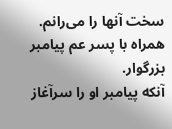سخت آنها را مى‌رانم.
همراه با پسر عم پيامبر بزرگوار.
آنكه پيامبر او را سرآغاز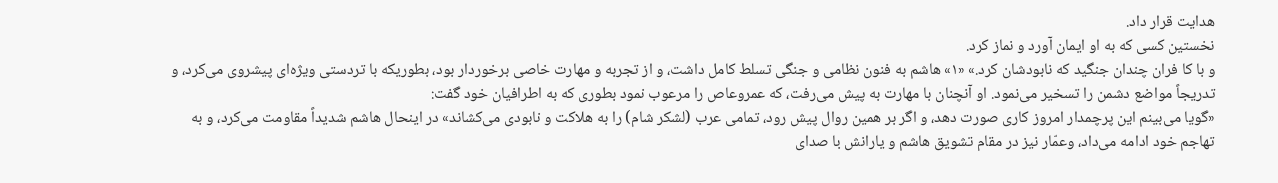هدايت قرار داد.
نخستين كسى كه به او ايمان آورد و نماز كرد.
و با كا فران چندان جنگيد كه نابودشان كرد.» «١» هاشم به فنون نظامى و جنگى تسلط كامل داشت، و از تجربه و مهارت خاصى برخوردار بود، بطوريكه با تردستى ويژه‌اى پيشروى مى‌كرد، و تدريجاً مواضع دشمن را تسخير مى‌نمود. او آنچنان با مهارت به پيش مى‌رفت، كه عمروعاص را مرعوب نمود بطورى كه به اطرافيان خود گفت:
«گويا مى‌بينم اين پرچمدار امروز كارى صورت دهد، و اگر بر همين روال پيش رود، تمامى عرب (لشكر شام) را به هلاكت و نابودى مى‌كشاند» در اينحال هاشم شديداً مقاومت مى‌كرد، و به تهاجم خود ادامه مى‌داد، وعمّار نيز در مقام تشويق هاشم و يارانش با صداى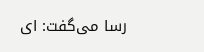رسا مى‌گفت: اى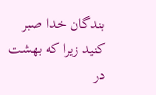بندگان خدا صبر كنيد زيرا كه بهشت در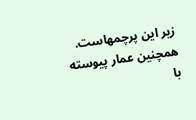زير اين پرچمهاست. همچنين عمار پيوسته با